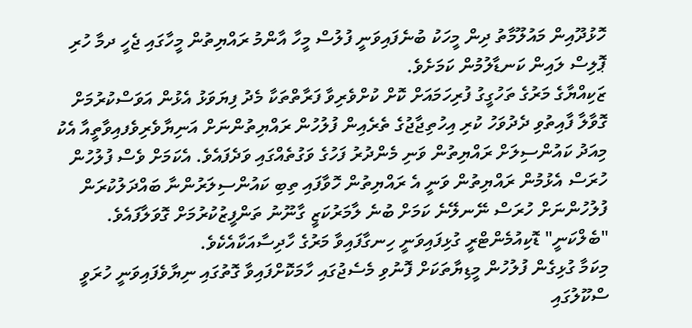ހޮޅުދޫއިން މައުލޫމާތު ދިން މީހަކު ބުނެފައިވަނީ ފުލުސް މީހާ އާންމު ރައްޔިތުން މީހާގައި ޖެހީ ދމާ ހުރި ޕޮލިސް ލައިން ކަނޑާލުމުން ކަމަށެވެ.
ޒަކިއްޔާގެ މަރުގެ ތަހުގީގު ފުރިހަމައަށް ކޮށް ކުށްވެރިވާ ފަރާތްތަކާ މެދު ފިޔަވަޅު އެޅުން އަވަސްކުރުމަށް ގޮވާލާ ފާއިތުވި ދެދުވަހު ކުރި އިހުތިޖާޖުގެ ތެރެއިން ފުލުހުން ރައްޔިތުންނަށް އަނިޔާވެރިވެފއިވާތީއާ އެކު މިއަދު ކައުންސިލަށް ރައްޔިތުން ވަނި މެންދުރު ފަހުގެ ވަގުތެއްގައި ވަދެފައެވެ. އެކަމަށް ވެސް ފުލުހުން ހުރަސް އެޅުމުން ރައްޔިތުން ވަނީ އެ ރައްޔިތުން ހޮވާފައި ތިބި ކައުންސިލަރުންނާ ބައްދަލުކުރަން ފުލުހުންނަށް ހުރަސް ނޭނލޭނެ ކަމަށް ބުނެ ލާމަރުކަޒީ ގާނޫނު ތަންފީޒުކުރުމަށް ގޮވަލާފައެވެ.
"ބެލްކަނީ" ޑޮކިއުމެންޓްރީ ގުޅިފައިވަނީ ހިނގާފައިވާ މަރުގެ ހާދިސާއަކާއެކެވެ.
މިކަމާ ގުޅިގެން ފުލުހުން މީޑިޔާތަކަށް ފޮނުވި މެސެޖުގައި ހާމަކޮށްފައިވާ ގޮތުގައި ނިޔާވެފައިވަނީ ހުރަވީ ސްކޫލުގައި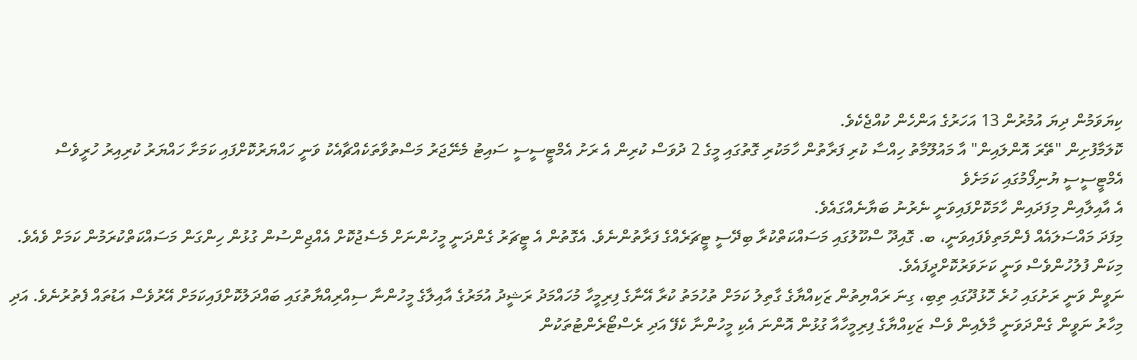ކިޔަވަމުން ދިޔަ އުމުރުން 13 އަހަރުގެ އަންހެން ކުއްޖެކެވެ.
ކޮލަމާފުށިން "ތޭރަ އޮންލައިން" އާ މައުލޫމާތު ހިއްސާ ކުރި ފަރާތުން ހާމަކުރި ގޮތުގައި މީގެ 2 ދުވަސް ކުރިން އެ ރަށު އެމްޓީސީސީ ސައިޓު މެނޭޖަރު މަސްތުވާތަކެއްޗާއެކު ވަނީ ހައްޔަރުކޮށްފައި ކަމަށާ ހައްޔަރު ކުރިއިރު ހުރީވެސް އެމްޓީސީސީ ޔުނިފޯމުގައި ކަމަށެވެ
އެ އާއިލާއިން މިފަދައިން ހާމަކޮށްފައިވަނީ ނެރުނު ބަޔާނެއްގައެވެ.
މިފަދަ މައްސަލައެއް ފެންމަތިވެފައިވަނީ، ބ. ގޮއިދޫ ސްކޫލުގައި މަސައްކަތްކުރާ ބިދޭސީ ޓީޗަރެއްގެ ފަރާތުންނެވެ. އެގޮތުން އެ ޓީޗަރު ގެންދަނީ މީހުންނަށް މެސެޖުކޮށް އެއްޖިންސުން ގުޅުން ހިންގަން މަސައްކަތްކުރަމުން ކަމަށް ވެއެވެ.
މިކަން ފުލުހުންވެސް ވަނީ ކަށަވަރުކޮށްދީފައެވެ.
ނަވީން ވަނީ ރަށުގައި ހުރެ ހޮޅުދޫގައި ތިބި، ގިނަ ރައްޔިތުން ޒަކިއްޔާގެ ގާތިލު ކަމަށް ތުހުމަތު ކުރާ އޭނާގެ ފިރިމީހާ މުހައްމަދު ރަޝީދު އުމަރުގެ އާއިލާގެ މީހުންނާ ސިއްރިއްޔާތުގައި ބައްދަލުކޮށްފައިކަމަށް އޭރުވެސް އަޑުތައް ފެތުރުނެވެ. އަދި މިހާރު ނަވީން ގެންދަވަނީ މާލެއިން ވެސް ޒަކިއްޔާގެ ފިރިމީހާއާ ގުޅުން އޮންނަ އެކި މީހުންނާ ކެފޭ އަދި ރެސްޓޯރެންޓުތަކުން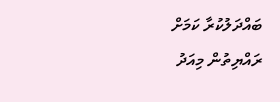ބައްދަލުކުރާ ކަމަށް ރައްޔިތުން މިއަދު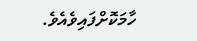ހާމަކޮށްފައިވެއެވެ.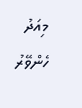މިއަދު ހެންވޭރު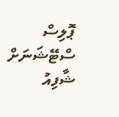ޕޮލިސް ސްޓޭޝަނަށް ޝާފިއު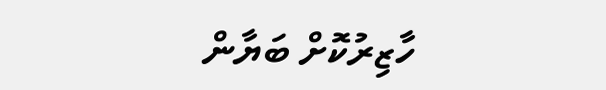ހާޒިރުކޮށް ބަޔާން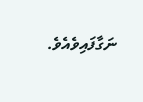ނަގާފައިވެއެވެ.